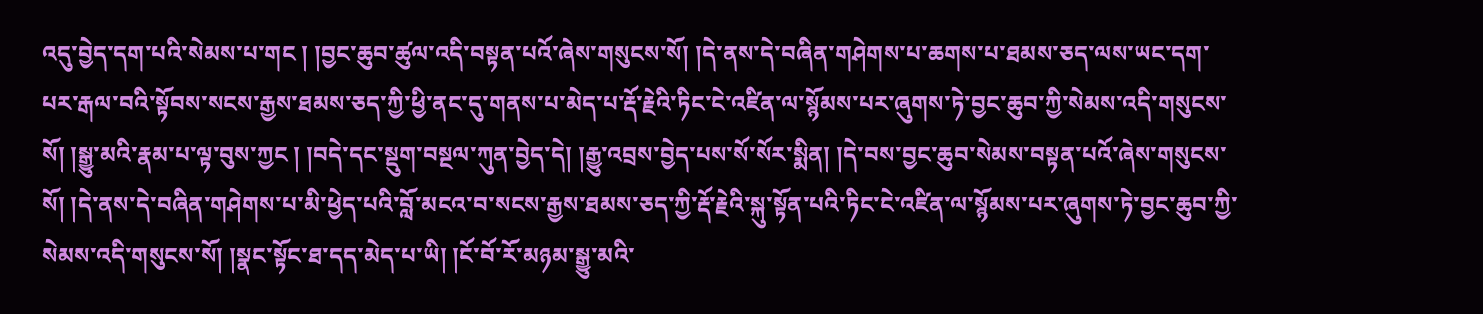འདུ་བྱེད་དག་པའི་སེམས་པ་གང ། །བྱང་ཆུབ་ཚུལ་འདི་བསྟན་པའོ་ཞེས་གསུངས་སོ། །དེ་ནས་དེ་བཞིན་གཤེགས་པ་ཆགས་པ་ཐམས་ཅད་ལས་ཡང་དག་པར་རྒལ་བའི་སྟོབས་སངས་རྒྱས་ཐམས་ཅད་ཀྱི་ཕྱི་ནང་དུ་གནས་པ་མེད་པ་རྡོ་རྗེའི་ཏིང་ངེ་འཛིན་ལ་སྙོམས་པར་ཞུགས་ཏེ་བྱང་ཆུབ་ཀྱི་སེམས་འདི་གསུངས་སོ། །སྒྱུ་མའི་རྣམ་པ་ལྟ་བུས་ཀྱང ། །བདེ་དང་སྡུག་བསྔལ་ཀུན་བྱེད་དེ། །རྒྱུ་འབྲས་བྱེད་པས་སོ་སོར་སྨིན། །དེ་བས་བྱང་ཆུབ་སེམས་བསྟན་པའོ་ཞེས་གསུངས་སོ། །དེ་ནས་དེ་བཞིན་གཤེགས་པ་མི་ཕྱེད་པའི་བློ་མངའ་བ་སངས་རྒྱས་ཐམས་ཅད་ཀྱི་རྡོ་རྗེའི་སྐུ་སྟོན་པའི་ཏིང་ངེ་འཛིན་ལ་སྙོམས་པར་ཞུགས་ཏེ་བྱང་ཆུབ་ཀྱི་སེམས་འདི་གསུངས་སོ། །སྣང་སྟོང་ཐ་དད་མེད་པ་ཡི། །ངོ་བོ་རོ་མཉམ་སྒྱུ་མའི་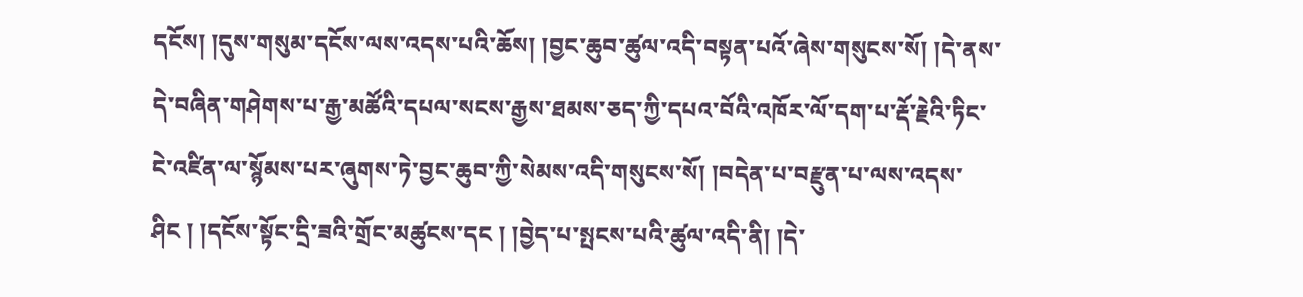དངོས། །དུས་གསུམ་དངོས་ལས་འདས་པའི་ཆོས། །བྱང་ཆུབ་ཚུལ་འདི་བསྟན་པའོ་ཞེས་གསུངས་སོ། །དེ་ནས་དེ་བཞིན་གཤེགས་པ་རྒྱ་མཚོའི་དཔལ་སངས་རྒྱས་ཐམས་ཅད་ཀྱི་དཔའ་བོའི་འཁོར་ལོ་དག་པ་རྡོ་རྗེའི་ཏིང་ངེ་འཛིན་ལ་སྙོམས་པར་ཞུགས་ཏེ་བྱང་ཆུབ་ཀྱི་སེམས་འདི་གསུངས་སོ། །བདེན་པ་བརྫུན་པ་ལས་འདས་ཤིང ། །དངོས་སྟོང་དྲི་ཟའི་གྲོང་མཚུངས་དང ། །བྱེད་པ་སྤངས་པའི་ཚུལ་འདི་ནི། །དེ་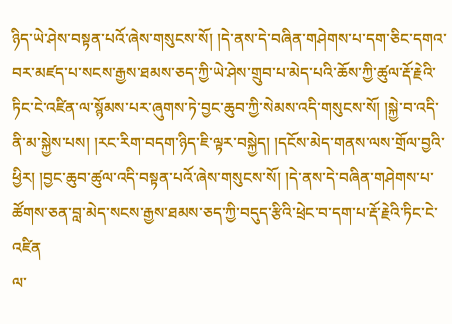ཉིད་ཡེ་ཤེས་བསྟན་པའོ་ཞེས་གསུངས་སོ། །དེ་ནས་དེ་བཞིན་གཤེགས་པ་དག་ཅིང་དགའ་བར་མཛད་པ་སངས་རྒྱས་ཐམས་ཅད་ཀྱི་ཡེ་ཤེས་གྲུབ་པ་མེད་པའི་ཆོས་ཀྱི་ཚུལ་རྡོ་རྗེའི་ཏིང་ངེ་འཛིན་ལ་སྙོམས་པར་ཞུགས་ཏེ་བྱང་ཆུབ་ཀྱི་སེམས་འདི་གསུངས་སོ། །སྐྱེ་བ་འདི་ནི་མ་སྐྱེས་པས། །རང་རིག་བདག་ཉིད་ཇི་ལྟར་བསྐྱེད། །དངོས་མེད་གནས་ལས་གྲོལ་བྱའི་ཕྱིར། །བྱང་ཆུབ་ཚུལ་འདི་བསྟན་པའོ་ཞེས་གསུངས་སོ། །དེ་ནས་དེ་བཞིན་གཤེགས་པ་ཚོགས་ཅན་བླ་མེད་སངས་རྒྱས་ཐམས་ཅད་ཀྱི་བདུད་རྩིའི་ཕྲེང་བ་དག་པ་རྡོ་རྗེའི་ཏིང་ངེ་འཛིན
ལ་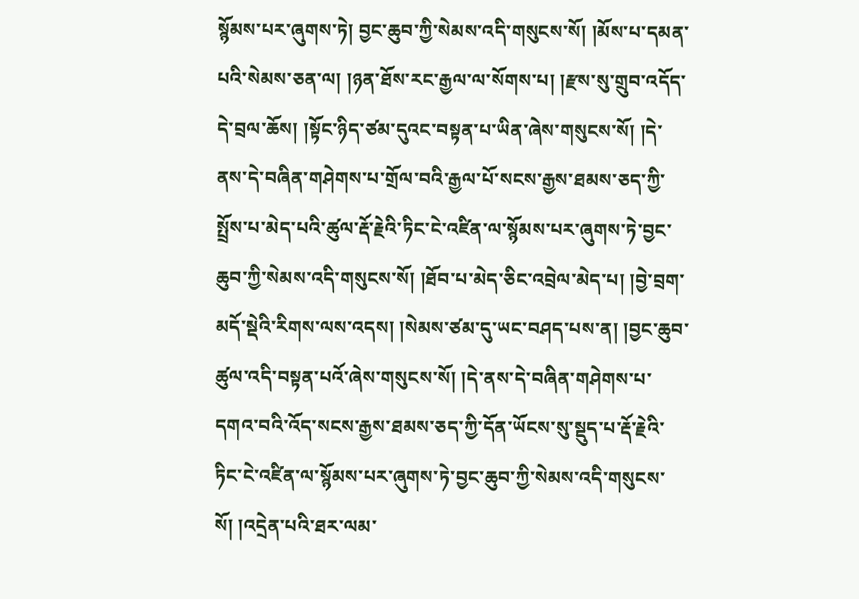སྙོམས་པར་ཞུགས་ཏེ། བྱང་ཆུབ་ཀྱི་སེམས་འདི་གསུངས་སོ། །མོས་པ་དམན་པའི་སེམས་ཅན་ལ། །ཉན་ཐོས་རང་རྒྱལ་ལ་སོགས་པ། །རྫས་སུ་གྲུབ་འདོད་དེ་བྲལ་ཆོས། །སྟོང་ཉིད་ཙམ་དུའང་བསྟན་པ་ཡིན་ཞེས་གསུངས་སོ། །དེ་ནས་དེ་བཞིན་གཤེགས་པ་གྲོལ་བའི་རྒྱལ་པོ་སངས་རྒྱས་ཐམས་ཅད་ཀྱི་སྤྲོས་པ་མེད་པའི་ཚུལ་རྡོ་རྗེའི་ཏིང་ངེ་འཛིན་ལ་སྙོམས་པར་ཞུགས་ཏེ་བྱང་ཆུབ་ཀྱི་སེམས་འདི་གསུངས་སོ། །ཐོབ་པ་མེད་ཅིང་འབྲེལ་མེད་པ། །བྱེ་བྲག་མདོ་སྡེའི་རིགས་ལས་འདས། །སེམས་ཙམ་དུ་ཡང་བཤད་པས་ན། །བྱང་ཆུབ་ཚུལ་འདི་བསྟན་པའོ་ཞེས་གསུངས་སོ། །དེ་ནས་དེ་བཞིན་གཤེགས་པ་དགའ་བའི་འོད་སངས་རྒྱས་ཐམས་ཅད་ཀྱི་དོན་ཡོངས་སུ་སྡུད་པ་རྡོ་རྗེའི་ཏིང་ངེ་འཛིན་ལ་སྙོམས་པར་ཞུགས་ཏེ་བྱང་ཆུབ་ཀྱི་སེམས་འདི་གསུངས་སོ། །འདྲེན་པའི་ཐར་ལམ་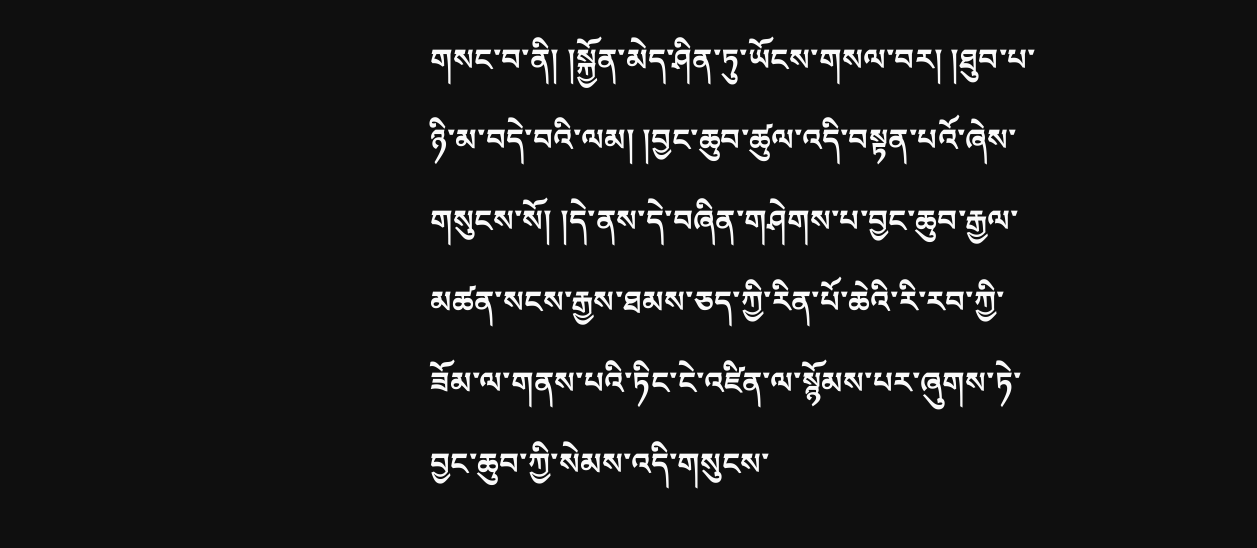གསང་བ་ནི། །སྐྱོན་མེད་ཤིན་ཏུ་ཡོངས་གསལ་བར། །ཐུབ་པ་ཉི་མ་བདེ་བའི་ལམ། །བྱང་ཆུབ་ཚུལ་འདི་བསྟན་པའོ་ཞེས་གསུངས་སོ། །དེ་ནས་དེ་བཞིན་གཤེགས་པ་བྱང་ཆུབ་རྒྱལ་མཚན་སངས་རྒྱས་ཐམས་ཅད་ཀྱི་རིན་པོ་ཆེའི་རི་རབ་ཀྱི་ཟོམ་ལ་གནས་པའི་ཏིང་ངེ་འཛིན་ལ་སྙོམས་པར་ཞུགས་ཏེ་བྱང་ཆུབ་ཀྱི་སེམས་འདི་གསུངས་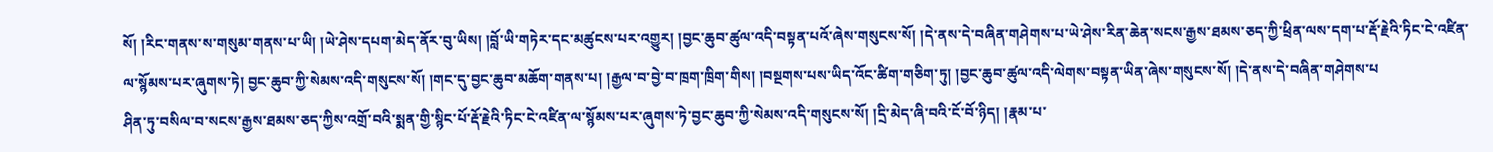སོ། །རིང་གནས་ས་གསུམ་གནས་པ་ཡི། །ཡེ་ཤེས་དཔག་མེད་ནོར་བུ་ཡིས། །བློ་ཡི་གཏེར་དང་མཚུངས་པར་འགྱུར། །བྱང་ཆུབ་ཚུལ་འདི་བསྟན་པའོ་ཞེས་གསུངས་སོ། །དེ་ནས་དེ་བཞིན་གཤེགས་པ་ཡེ་ཤེས་རིན་ཆེན་སངས་རྒྱས་ཐམས་ཅད་ཀྱི་ཕྲིན་ལས་དག་པ་རྡོ་རྗེའི་ཏིང་ངེ་འཛིན་ལ་སྙོམས་པར་ཞུགས་ཏེ། བྱང་ཆུབ་ཀྱི་སེམས་འདི་གསུངས་སོ། །གང་དུ་བྱང་ཆུབ་མཆོག་གནས་པ། །རྒྱལ་བ་བྱེ་བ་ཁྲག་ཁྲིག་གིས། །བསྔགས་པས་ཡིད་འོང་ཚིག་གཅིག་ཏུ། །བྱང་ཆུབ་ཚུལ་འདི་ལེགས་བསྟན་ཡིན་ཞེས་གསུངས་སོ། །དེ་ནས་དེ་བཞིན་གཤེགས་པ
ཤིན་ཏུ་བསིལ་བ་སངས་རྒྱས་ཐམས་ཅད་ཀྱིས་འགྲོ་བའི་སྨན་གྱི་སྙིང་པོ་རྡོ་རྗེའི་ཏིང་ངེ་འཛིན་ལ་སྙོམས་པར་ཞུགས་ཏེ་བྱང་ཆུབ་ཀྱི་སེམས་འདི་གསུངས་སོ། །དྲི་མེད་ཞི་བའི་ངོ་བོ་ཉིད། །རྣམ་པ་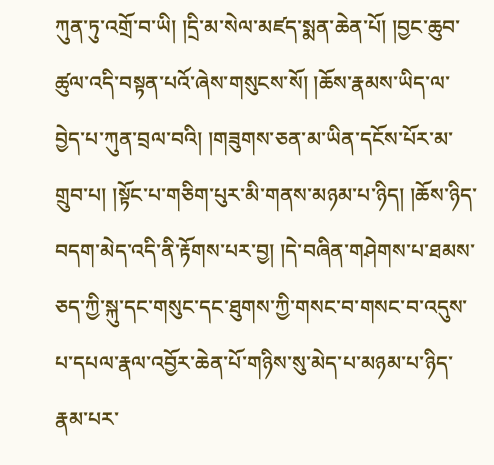ཀུན་ཏུ་འགྲོ་བ་ཡི། །དྲི་མ་སེལ་མཛད་སྨན་ཆེན་པོ། །བྱང་ཆུབ་ཚུལ་འདི་བསྟན་པའོ་ཞེས་གསུངས་སོ། །ཆོས་རྣམས་ཡིད་ལ་བྱེད་པ་ཀུན་བྲལ་བའི། །གཟུགས་ཅན་མ་ཡིན་དངོས་པོར་མ་གྲུབ་པ། །སྟོང་པ་གཅིག་པུར་མི་གནས་མཉམ་པ་ཉིད། །ཆོས་ཉིད་བདག་མེད་འདི་ནི་རྟོགས་པར་བྱ། །དེ་བཞིན་གཤེགས་པ་ཐམས་ཅད་ཀྱི་སྐུ་དང་གསུང་དང་ཐུགས་ཀྱི་གསང་བ་གསང་བ་འདུས་པ་དཔལ་རྣལ་འབྱོར་ཆེན་པོ་གཉིས་སུ་མེད་པ་མཉམ་པ་ཉིད་རྣམ་པར་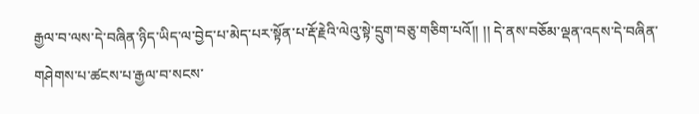རྒྱལ་བ་ལས་དེ་བཞིན་ཉིད་ཡིད་ལ་བྱེད་པ་མེད་པར་སྟོན་པ་རྡོ་རྗེའི་ལེའུ་སྟེ་དྲུག་བཅུ་གཅིག་པའོ།། །། དེ་ནས་བཅོམ་ལྡན་འདས་དེ་བཞིན་གཤེགས་པ་ཚངས་པ་རྒྱལ་བ་སངས་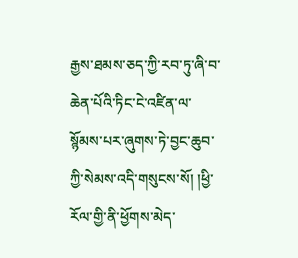རྒྱས་ཐམས་ཅད་ཀྱི་རབ་ཏུ་ཞི་བ་ཆེན་པོའི་ཏིང་ངེ་འཛིན་ལ་སྙོམས་པར་ཞུགས་ཏེ་བྱང་ཆུབ་ཀྱི་སེམས་འདི་གསུངས་སོ། །ཕྱི་རོལ་གྱི་ནི་ཕྱོགས་མེད་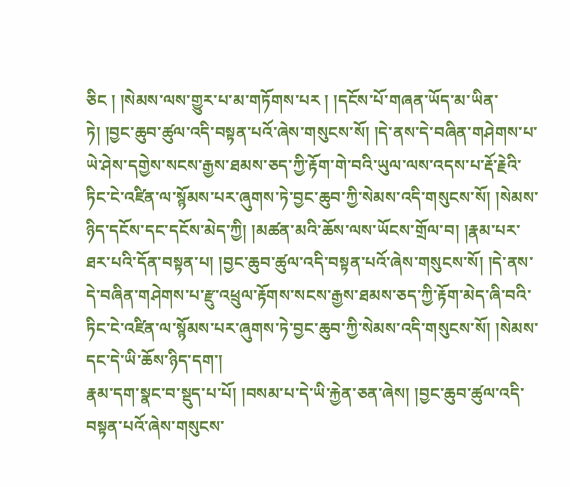ཅིང ། །སེམས་ལས་གྱུར་པ་མ་གཏོགས་པར ། །དངོས་པོ་གཞན་ཡོད་མ་ཡིན་ཏེ། །བྱང་ཆུབ་ཚུལ་འདི་བསྟན་པའོ་ཞེས་གསུངས་སོ། །དེ་ནས་དེ་བཞིན་གཤེགས་པ་ཡེ་ཤེས་དགྱེས་སངས་རྒྱས་ཐམས་ཅད་ཀྱི་རྟོག་གེ་བའི་ཡུལ་ལས་འདས་པ་རྡོ་རྗེའི་ཏིང་ངེ་འཛིན་ལ་སྙོམས་པར་ཞུགས་ཏེ་བྱང་ཆུབ་ཀྱི་སེམས་འདི་གསུངས་སོ། །སེམས་ཉིད་དངོས་དང་དངོས་མེད་ཀྱི། །མཚན་མའི་ཆོས་ལས་ཡོངས་གྲོལ་བ། །རྣམ་པར་ཐར་པའི་དོན་བསྟན་པ། །བྱང་ཆུབ་ཚུལ་འདི་བསྟན་པའོ་ཞེས་གསུངས་སོ། །དེ་ནས་དེ་བཞིན་གཤེགས་པ་རྫུ་འཕྲུལ་རྟོགས་སངས་རྒྱས་ཐམས་ཅད་ཀྱི་རྟོག་མེད་ཞི་བའི་ཏིང་ངེ་འཛིན་ལ་སྙོམས་པར་ཞུགས་ཏེ་བྱང་ཆུབ་ཀྱི་སེམས་འདི་གསུངས་སོ། །སེམས་དང་དེ་ཡི་ཆོས་ཉིད་དག་།
རྣམ་དག་སྣང་བ་སྡུད་པ་པོ། །བསམ་པ་དེ་ཡི་རྐྱེན་ཅན་ཞེས། །བྱང་ཆུབ་ཚུལ་འདི་བསྟན་པའོ་ཞེས་གསུངས་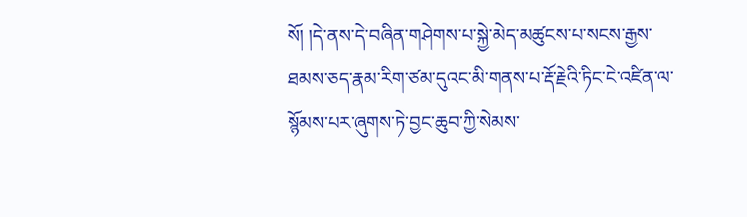སོ། །དེ་ནས་དེ་བཞིན་གཤེགས་པ་སྐྱེ་མེད་མཚུངས་པ་སངས་རྒྱས་ཐམས་ཅད་རྣམ་རིག་ཙམ་དུའང་མི་གནས་པ་རྡོ་རྗེའི་ཏིང་ངེ་འཛིན་ལ་སྙོམས་པར་ཞུགས་ཏེ་བྱང་ཆུབ་ཀྱི་སེམས་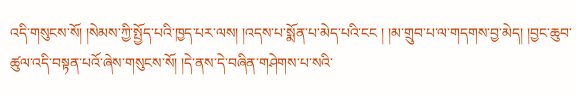འདི་གསུངས་སོ། །སེམས་ཀྱི་སྤྱོད་པའི་ཁྱད་པར་ལས། །འདས་པ་སྨོན་པ་མེད་པའི་ངང ། །མ་གྲུབ་པ་ལ་གདགས་བྱ་མེད། །བྱང་ཆུབ་ཚུལ་འདི་བསྟན་པའོ་ཞེས་གསུངས་སོ། །དེ་ནས་དེ་བཞིན་གཤེགས་པ་སའི་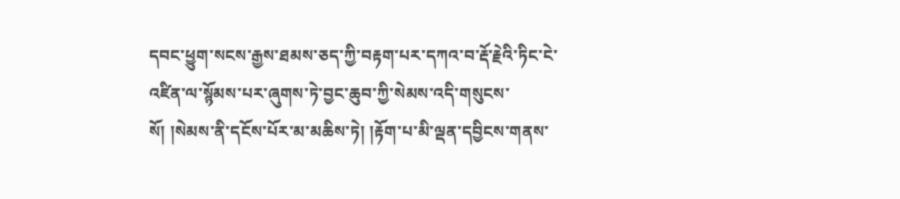དབང་ཕྱུག་སངས་རྒྱས་ཐམས་ཅད་ཀྱི་བརྟག་པར་དཀའ་བ་རྡོ་རྗེའི་ཏིང་ངེ་འཛིན་ལ་སྙོམས་པར་ཞུགས་ཏེ་བྱང་ཆུབ་ཀྱི་སེམས་འདི་གསུངས་སོ། །སེམས་ནི་དངོས་པོར་མ་མཆིས་ཏེ། །རྟོག་པ་མི་ལྡན་དབྱིངས་གནས་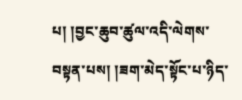པ། །བྱང་ཆུབ་ཚུལ་འདི་ལེགས་བསྟན་པས། །ཟག་མེད་སྟོང་པ་ཉིད་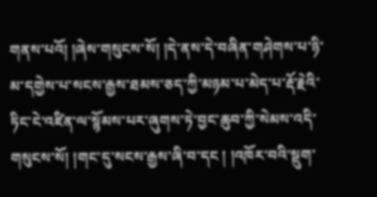གནས་པའོ། །ཞེས་གསུངས་སོ། །དེ་ནས་དེ་བཞིན་གཤེགས་པ་ཉི་མ་དགྱེས་པ་སངས་རྒྱས་ཐམས་ཅད་ཀྱི་མཉམ་པ་མེད་པ་རྡོ་རྗེའི་ཏིང་ངེ་འཛིན་ལ་སྙོམས་པར་ཞུགས་ཏེ་བྱང་ཆུབ་ཀྱི་སེམས་འདི་གསུངས་སོ། །གང་དུ་སངས་རྒྱས་ཞི་བ་དང ། །འཁོར་བའི་སྡུག་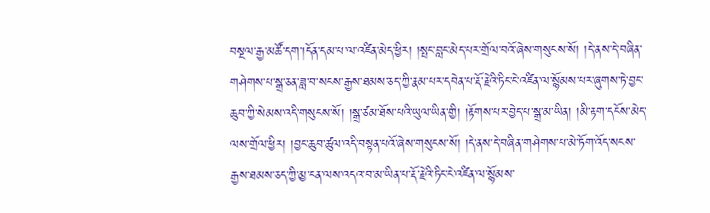བསྔལ་རྒྱ་མཚོ་དག་།དོན་དམ་པ་ལ་འཛིན་མེད་ཕྱིར། །སྤང་བླང་མེད་པར་གྲོལ་བའོ་ཞེས་གསུངས་སོ། །དེ་ནས་དེ་བཞིན་གཤེགས་པ་སྒྲ་ཅན་ཟླ་བ་སངས་རྒྱས་ཐམས་ཅད་ཀྱི་རྣམ་པར་དབེན་པ་རྡོ་རྗེའི་ཏིང་ངེ་འཛིན་ལ་སྙོམས་པར་ཞུགས་ཏེ་བྱང་ཆུབ་ཀྱི་སེམས་འདི་གསུངས་སོ། །སྒྲ་ཙམ་ཐོས་པའི་ཡུལ་ཡིན་གྱི། །རྟོགས་པར་བྱེད་པ་སྒྲ་མ་ཡིན། །མི་རྟག་དངོས་མེད་ལས་གྲོལ་ཕྱིར། །བྱང་ཆུབ་ཚུལ་འདི་བསྟན་པའོ་ཞེས་གསུངས་སོ། །དེ་ནས་དེ་བཞིན་གཤེགས་པ་མེ་ཏོག་འོད་སངས་རྒྱས་ཐམས་ཅད་ཀྱི་མྱ་ངན་ལས་འདའ་བ་མ་ཡིན་པ་རྡོ་རྗེའི་ཏིང་ངེ་འཛིན་ལ་སྙོམས་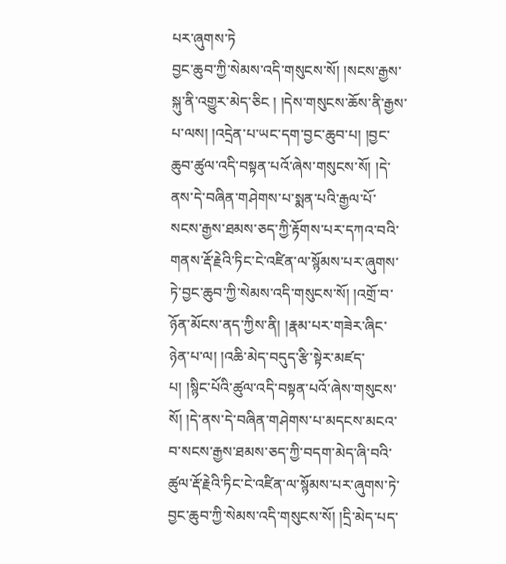པར་ཞུགས་ཏེ
བྱང་ཆུབ་ཀྱི་སེམས་འདི་གསུངས་སོ། །སངས་རྒྱས་སྐུ་ནི་འགྱུར་མེད་ཅིང ། །དེས་གསུངས་ཆོས་ནི་རྒྱས་པ་ལས། །འདྲེན་པ་ཡང་དག་བྱང་ཆུབ་པ། །བྱང་ཆུབ་ཚུལ་འདི་བསྟན་པའོ་ཞེས་གསུངས་སོ། །དེ་ནས་དེ་བཞིན་གཤེགས་པ་སྨན་པའི་རྒྱལ་པོ་སངས་རྒྱས་ཐམས་ཅད་ཀྱི་རྟོགས་པར་དཀའ་བའི་གནས་རྡོ་རྗེའི་ཏིང་ངེ་འཛིན་ལ་སྙོམས་པར་ཞུགས་ཏེ་བྱང་ཆུབ་ཀྱི་སེམས་འདི་གསུངས་སོ། །འགྲོ་བ་ཉོན་མོངས་ནད་ཀྱིས་ནི། །རྣམ་པར་གཟེར་ཞིང་ཉེན་པ་ལ། །འཆི་མེད་བདུད་རྩི་སྟེར་མཛད་པ། །སྙིང་པོའི་ཚུལ་འདི་བསྟན་པའོ་ཞེས་གསུངས་སོ། །དེ་ནས་དེ་བཞིན་གཤེགས་པ་མདངས་མངའ་བ་སངས་རྒྱས་ཐམས་ཅད་ཀྱི་བདག་མེད་ཞི་བའི་ཚུལ་རྡོ་རྗེའི་ཏིང་ངེ་འཛིན་ལ་སྙོམས་པར་ཞུགས་ཏེ་བྱང་ཆུབ་ཀྱི་སེམས་འདི་གསུངས་སོ། །དྲི་མེད་པད་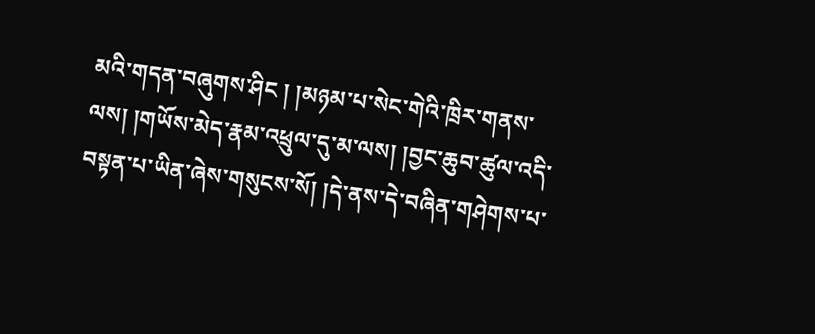མའི་གདན་བཞུགས་ཤིང ། །མཉམ་པ་སེང་གེའི་ཁྲིར་གནས་ལས། །གཡོས་མེད་རྣམ་འཕྲུལ་དུ་མ་ལས། །བྱང་ཆུབ་ཚུལ་འདི་བསྟན་པ་ཡིན་ཞེས་གསུངས་སོ། །དེ་ནས་དེ་བཞིན་གཤེགས་པ་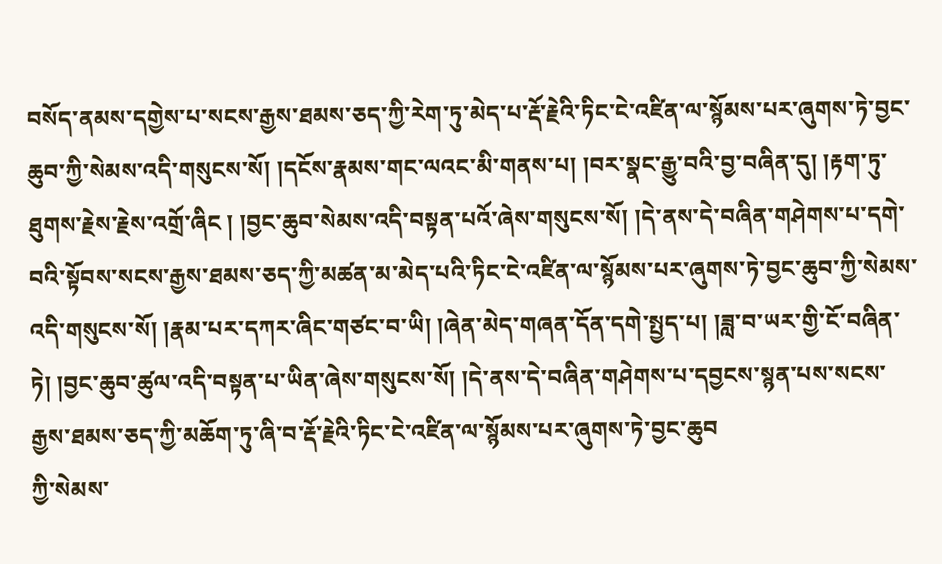བསོད་ནམས་དགྱེས་པ་སངས་རྒྱས་ཐམས་ཅད་ཀྱི་རེག་ཏུ་མེད་པ་རྡོ་རྗེའི་ཏིང་ངེ་འཛིན་ལ་སྙོམས་པར་ཞུགས་ཏེ་བྱང་ཆུབ་ཀྱི་སེམས་འདི་གསུངས་སོ། །དངོས་རྣམས་གང་ལའང་མི་གནས་པ། །བར་སྣང་རྒྱུ་བའི་བྱ་བཞིན་དུ། །རྟག་ཏུ་ཐུགས་རྗེས་རྗེས་འགྲོ་ཞིང ། །བྱང་ཆུབ་སེམས་འདི་བསྟན་པའོ་ཞེས་གསུངས་སོ། །དེ་ནས་དེ་བཞིན་གཤེགས་པ་དགེ་བའི་སྟོབས་སངས་རྒྱས་ཐམས་ཅད་ཀྱི་མཚན་མ་མེད་པའི་ཏིང་ངེ་འཛིན་ལ་སྙོམས་པར་ཞུགས་ཏེ་བྱང་ཆུབ་ཀྱི་སེམས་འདི་གསུངས་སོ། །རྣམ་པར་དཀར་ཞིང་གཙང་བ་ཡི། །ཞེན་མེད་གཞན་དོན་དགེ་སྤྱད་པ། །ཟླ་བ་ཡར་གྱི་ངོ་བཞིན་ཏེ། །བྱང་ཆུབ་ཚུལ་འདི་བསྟན་པ་ཡིན་ཞེས་གསུངས་སོ། །དེ་ནས་དེ་བཞིན་གཤེགས་པ་དབྱངས་སྙན་པས་སངས་རྒྱས་ཐམས་ཅད་ཀྱི་མཆོག་ཏུ་ཞི་བ་རྡོ་རྗེའི་ཏིང་ངེ་འཛིན་ལ་སྙོམས་པར་ཞུགས་ཏེ་བྱང་ཆུབ
ཀྱི་སེམས་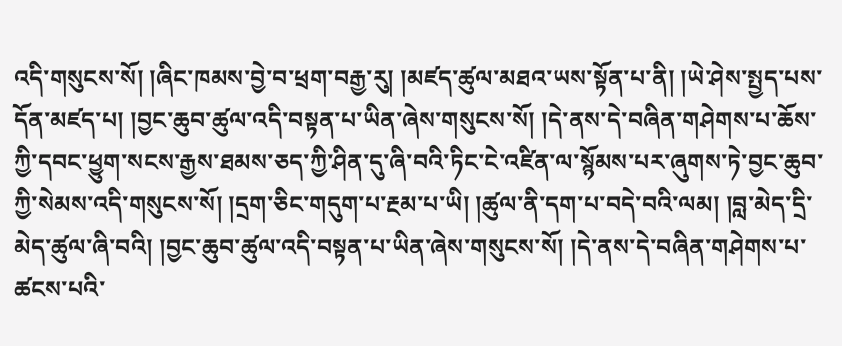འདི་གསུངས་སོ། །ཞིང་ཁམས་བྱེ་བ་ཕྲག་བརྒྱ་རུ། །མཛད་ཚུལ་མཐའ་ཡས་སྟོན་པ་ནི། །ཡེ་ཤེས་སྤྱད་པས་དོན་མཛད་པ། །བྱང་ཆུབ་ཚུལ་འདི་བསྟན་པ་ཡིན་ཞེས་གསུངས་སོ། །དེ་ནས་དེ་བཞིན་གཤེགས་པ་ཆོས་ཀྱི་དབང་ཕྱུག་སངས་རྒྱས་ཐམས་ཅད་ཀྱི་ཤིན་དུ་ཞི་བའི་ཏིང་ངེ་འཛིན་ལ་སྙོམས་པར་ཞུགས་ཏེ་བྱང་ཆུབ་ཀྱི་སེམས་འདི་གསུངས་སོ། །དྲག་ཅིང་གདུག་པ་རྔམ་པ་ཡི། །ཚུལ་ནི་དག་པ་བདེ་བའི་ལམ། །བླ་མེད་དྲི་མེད་ཚུལ་ཞི་བའི། །བྱང་ཆུབ་ཚུལ་འདི་བསྟན་པ་ཡིན་ཞེས་གསུངས་སོ། །དེ་ནས་དེ་བཞིན་གཤེགས་པ་ཚངས་པའི་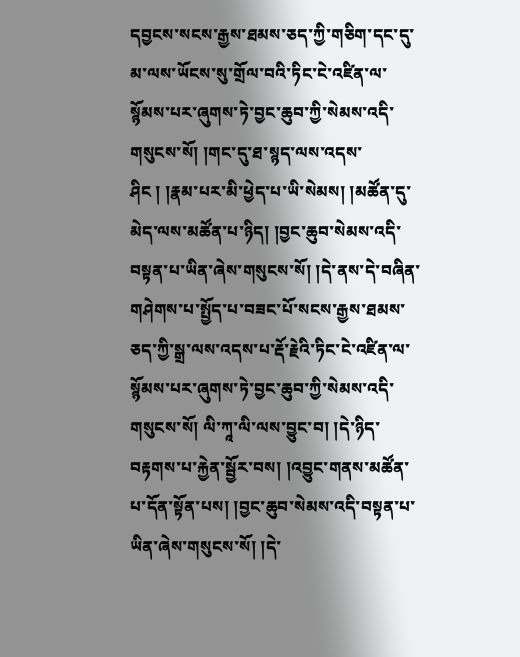དབྱངས་སངས་རྒྱས་ཐམས་ཅད་ཀྱི་གཅིག་དང་དུ་མ་ལས་ཡོངས་སུ་གྲོལ་བའི་ཏིང་ངེ་འཛིན་ལ་སྙོམས་པར་ཞུགས་ཏེ་བྱང་ཆུབ་ཀྱི་སེམས་འདི་གསུངས་སོ། །གང་དུ་ཐ་སྙད་ལས་འདས་ཤིང ། །རྣམ་པར་མི་ཕྱེད་པ་ཡི་སེམས། །མཚོན་དུ་མེད་ལས་མཚོན་པ་ཉིད། །བྱང་ཆུབ་སེམས་འདི་བསྟན་པ་ཡིན་ཞེས་གསུངས་སོ། །དེ་ནས་དེ་བཞིན་གཤེགས་པ་སྤྱོད་པ་བཟང་པོ་སངས་རྒྱས་ཐམས་ཅད་ཀྱི་སྒྲ་ལས་འདས་པ་རྡོ་རྗེའི་ཏིང་ངེ་འཛིན་ལ་སྙོམས་པར་ཞུགས་ཏེ་བྱང་ཆུབ་ཀྱི་སེམས་འདི་གསུངས་སོ། ལི་ཀཱ་ལི་ལས་བྱུང་བ། །དེ་ཉིད་བརྟགས་པ་རྐྱེན་སྦྱོར་བས། །འབྱུང་གནས་མཚོན་པ་དོན་སྟོན་པས། །བྱང་ཆུབ་སེམས་འདི་བསྟན་པ་ཡིན་ཞེས་གསུངས་སོ། །དེ་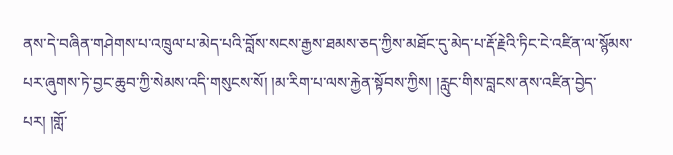ནས་དེ་བཞིན་གཤེགས་པ་འཁྲུལ་པ་མེད་པའི་བློས་སངས་རྒྱས་ཐམས་ཅད་ཀྱིས་མཐོང་དུ་མེད་པ་རྡོ་རྗེའི་ཏིང་ངེ་འཛིན་ལ་སྙོམས་པར་ཞུགས་ཏེ་བྱང་ཆུབ་ཀྱི་སེམས་འདི་གསུངས་སོ། །མ་རིག་པ་ལས་རྐྱེན་སྟོབས་ཀྱིས། །རླུང་གིས་བླངས་ནས་འཛིན་བྱེད་པར། །གློ་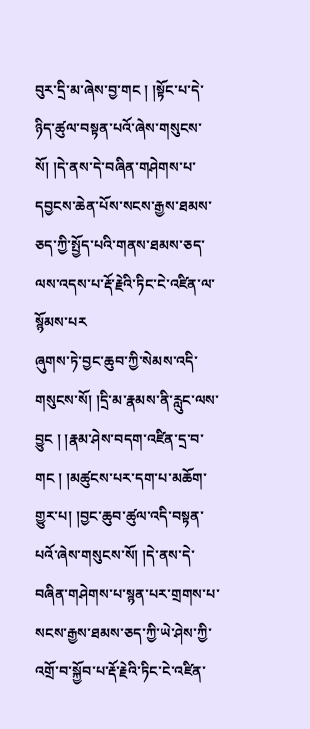བུར་དྲི་མ་ཞེས་བྱ་གང ། །སྟོང་པ་དེ་ཉིད་ཚུལ་བསྟན་པའོ་ཞེས་གསུངས་སོ། །དེ་ནས་དེ་བཞིན་གཤེགས་པ་དབྱངས་ཆེན་པོས་སངས་རྒྱས་ཐམས་ཅད་ཀྱི་སྤྱོད་པའི་གནས་ཐམས་ཅད་ལས་འདས་པ་རྡོ་རྗེའི་ཏིང་ངེ་འཛིན་ལ་སྙོམས་པར
ཞུགས་ཏེ་བྱང་ཆུབ་ཀྱི་སེམས་འདི་གསུངས་སོ། །དྲི་མ་རྣམས་ནི་རླུང་ལས་བྱུང ། །རྣམ་ཤེས་བདག་འཛིན་དྲ་བ་གང ། །མཚུངས་པར་དག་པ་མཆོག་གྱུར་པ། །བྱང་ཆུབ་ཚུལ་འདི་བསྟན་པའོ་ཞེས་གསུངས་སོ། །དེ་ནས་དེ་བཞིན་གཤེགས་པ་སྙན་པར་གྲགས་པ་སངས་རྒྱས་ཐམས་ཅད་ཀྱི་ཡེ་ཤེས་ཀྱི་འགྲོ་བ་སྐྱོབ་པ་རྡོ་རྗེའི་ཏིང་ངེ་འཛིན་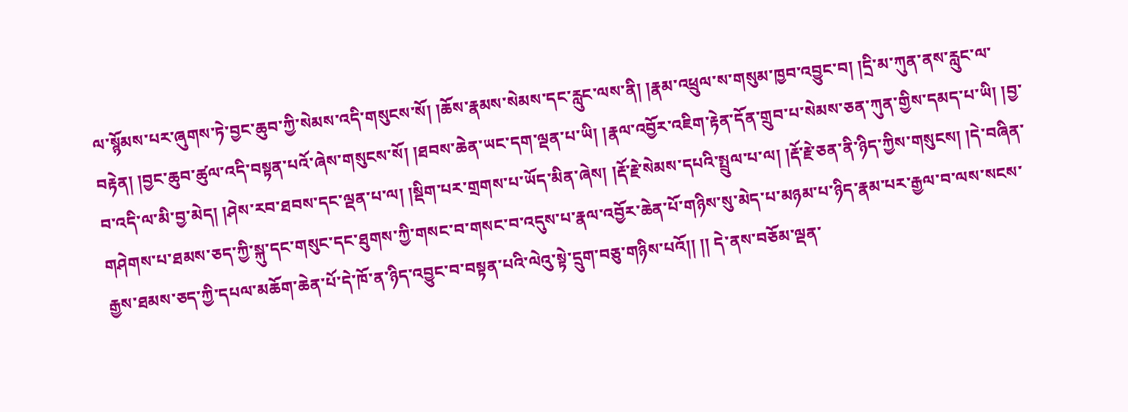ལ་སྙོམས་པར་ཞུགས་ཏེ་བྱང་ཆུབ་ཀྱི་སེམས་འདི་གསུངས་སོ། །ཆོས་རྣམས་སེམས་དང་རླུང་ལས་ནི། །རྣམ་འཕྲུལ་ས་གསུམ་ཁྱབ་འབྱུང་བ། །དྲི་མ་ཀུན་ནས་རླུང་ལ་བརྟེན། །བྱང་ཆུབ་ཚུལ་འདི་བསྟན་པའོ་ཞེས་གསུངས་སོ། །ཐབས་ཆེན་ཡང་དག་ལྡན་པ་ཡི། །རྣལ་འབྱོར་འཇིག་རྟེན་དོན་གྲུབ་པ་སེམས་ཅན་ཀུན་གྱིས་དམད་པ་ཡི། །བྱ་བ་འདི་ལ་མི་བྱ་མེད། །ཤེས་རབ་ཐབས་དང་ལྡན་པ་ལ། །སྡིག་པར་གྲགས་པ་ཡོད་མིན་ཞེས། །རྡོ་རྗེ་སེམས་དཔའི་སྤྲུལ་པ་ལ། །རྡོ་རྗེ་ཅན་ནི་ཉིད་ཀྱིས་གསུངས། །དེ་བཞིན་གཤེགས་པ་ཐམས་ཅད་ཀྱི་སྐུ་དང་གསུང་དང་ཐུགས་ཀྱི་གསང་བ་གསང་བ་འདུས་པ་རྣལ་འབྱོར་ཆེན་པོ་གཉིས་སུ་མེད་པ་མཉམ་པ་ཉིད་རྣམ་པར་རྒྱལ་བ་ལས་སངས་རྒྱས་ཐམས་ཅད་ཀྱི་དཔལ་མཆོག་ཆེན་པོ་དེ་ཁོ་ན་ཉིད་འབྱུང་བ་བསྟན་པའི་ལེའུ་སྟེ་དྲུག་བཅུ་གཉིས་པའོ།། །། དེ་ནས་བཅོམ་ལྡན་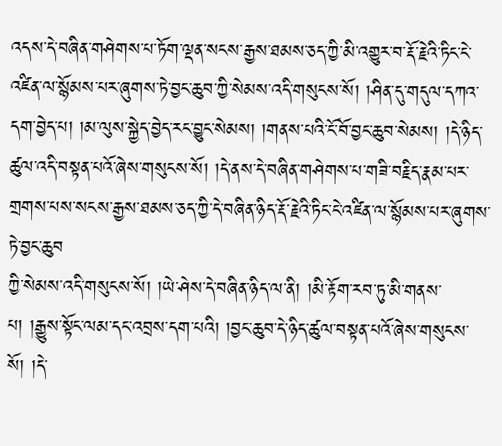འདས་དེ་བཞིན་གཤེགས་པ་ཏོག་ལྡན་སངས་རྒྱས་ཐམས་ཅད་ཀྱི་མི་འགྱུར་བ་རྡོ་རྗེའི་ཏིང་ངེ་འཛིན་ལ་སྙོམས་པར་ཞུགས་ཏེ་བྱང་ཆུབ་ཀྱི་སེམས་འདི་གསུངས་སོ། །ཤིན་དུ་གདུལ་དཀའ་དག་བྱེད་པ། །མ་ལུས་སྐྱེད་བྱེད་རང་བྱུང་སེམས། །གནས་པའི་ངོ་བོ་བྱང་ཆུབ་སེམས། །དེ་ཉིད་ཚུལ་འདི་བསྟན་པའོ་ཞེས་གསུངས་སོ། །དེ་ནས་དེ་བཞིན་གཤེགས་པ་གཟི་བརྗིད་རྣམ་པར་གྲགས་པས་སངས་རྒྱས་ཐམས་ཅད་ཀྱི་དེ་བཞིན་ཉིད་རྡོ་རྗེའི་ཏིང་ངེ་འཛིན་ལ་སྙོམས་པར་ཞུགས་ཏེ་བྱང་ཆུབ
ཀྱི་སེམས་འདི་གསུངས་སོ། །ཡེ་ཤེས་དེ་བཞིན་ཉིད་ལ་ནི། །མི་རྟོག་རབ་ཏུ་མི་གནས་པ། །རྒྱུས་སྟོང་ལམ་དང་འབྲས་དག་པའི། །བྱང་ཆུབ་དེ་ཉིད་ཚུལ་བསྟན་པའོ་ཞེས་གསུངས་སོ། །དེ་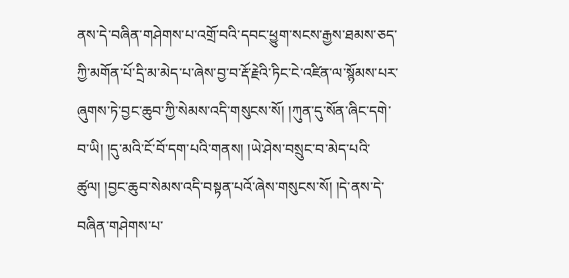ནས་དེ་བཞིན་གཤེགས་པ་འགྲོ་བའི་དབང་ཕྱུག་སངས་རྒྱས་ཐམས་ཅད་ཀྱི་མགོན་པོ་དྲི་མ་མེད་པ་ཞེས་བྱ་བ་རྡོ་རྗེའི་ཏིང་ངེ་འཛིན་ལ་སྙོམས་པར་ཞུགས་ཏེ་བྱང་ཆུབ་ཀྱི་སེམས་འདི་གསུངས་སོ། །ཀུན་དུ་སོན་ཞིང་དགེ་བ་ཡི། །དུ་མའི་ངོ་བོ་དག་པའི་གནས། །ཡེ་ཤེས་བསྲུང་བ་མེད་པའི་ཚུལ། །བྱང་ཆུབ་སེམས་འདི་བསྟན་པའོ་ཞེས་གསུངས་སོ། །དེ་ནས་དེ་བཞིན་གཤེགས་པ་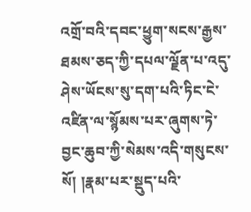འགྲོ་བའི་དབང་ཕྱུག་སངས་རྒྱས་ཐམས་ཅད་ཀྱི་དཔལ་ལྗོན་པ་འདུ་ཤེས་ཡོངས་སུ་དག་པའི་ཏིང་ངེ་འཛིན་ལ་སྙོམས་པར་ཞུགས་ཏེ་བྱང་ཆུབ་ཀྱི་སེམས་འདི་གསུངས་སོ། །རྣམ་པར་སྡུད་པའི་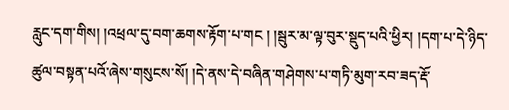རླུང་དག་གིས། །འཕྲལ་དུ་བག་ཆགས་རྟོག་པ་གང ། །སྦུར་མ་ལྟ་བུར་སྡུད་པའི་ཕྱིར། །དག་པ་དེ་ཉིད་ཚུལ་བསྟན་པའོ་ཞེས་གསུངས་སོ། །དེ་ནས་དེ་བཞིན་གཤེགས་པ་གཏི་མུག་རབ་ཟད་རྡོ་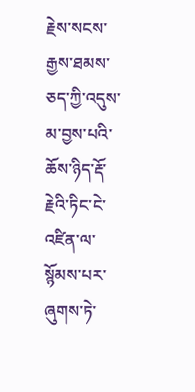རྗེས་སངས་རྒྱས་ཐམས་ཅད་ཀྱི་འདུས་མ་བྱས་པའི་ཆོས་ཉིད་རྡོ་རྗེའི་ཏིང་ངེ་འཛིན་ལ་སྙོམས་པར་ཞུགས་ཏེ་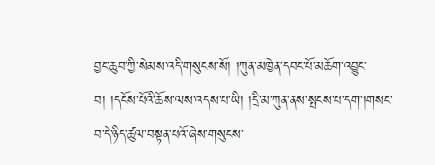བྱང་ཆུབ་ཀྱི་སེམས་འདི་གསུངས་སོ། །ཀུན་མཁྱེན་དབང་པོ་མཆོག་འབྱུང་བ། །དངོས་པོའི་ཆོས་ལས་འདས་པ་ཡི། །དྲི་མ་ཀུན་ནས་སྤངས་པ་དག་།གསང་བ་དེ་ཉིད་ཚུལ་བསྟན་པའོ་ཞེས་གསུངས་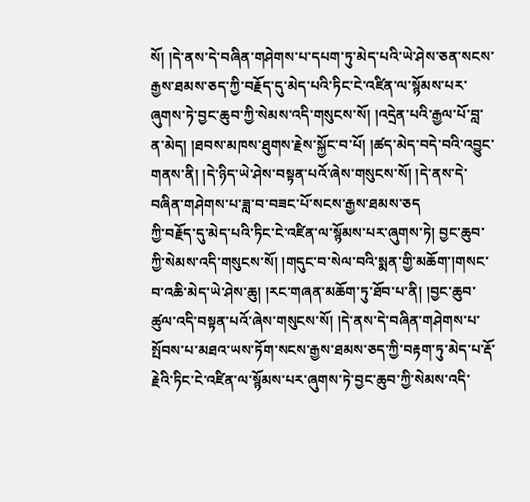སོ། །དེ་ནས་དེ་བཞིན་གཤེགས་པ་དཔག་ཏུ་མེད་པའི་ཡེ་ཤེས་ཅན་སངས་རྒྱས་ཐམས་ཅད་ཀྱི་བརྗོད་དུ་མེད་པའི་ཏིང་ངེ་འཛིན་ལ་སྙོམས་པར་ཞུགས་ཏེ་བྱང་ཆུབ་ཀྱི་སེམས་འདི་གསུངས་སོ། །འདྲེན་པའི་རྒྱལ་པོ་བླ་ན་མེད། །ཐབས་མཁས་ཐུགས་རྗེས་སྐྱོང་བ་པོ། །ཚད་མེད་བདེ་བའི་འབྱུང་གནས་ནི། །དེ་ཉིད་ཡེ་ཤེས་བསྟན་པའོ་ཞེས་གསུངས་སོ། །དེ་ནས་དེ་བཞིན་གཤེགས་པ་ཟླ་བ་བཟང་པོ་སངས་རྒྱས་ཐམས་ཅད
ཀྱི་བརྗོད་དུ་མེད་པའི་ཏིང་ངེ་འཛིན་ལ་སྙོམས་པར་ཞུགས་ཏེ། བྱང་ཆུབ་ཀྱི་སེམས་འདི་གསུངས་སོ། །གདུང་བ་སེལ་བའི་སྨན་གྱི་མཆོག་།གསང་བ་འཆི་མེད་ཡེ་ཤེས་ཆུ། །རང་གཞན་མཆོག་ཏུ་ཐོབ་པ་ནི། །བྱང་ཆུབ་ཚུལ་འདི་བསྟན་པའོ་ཞེས་གསུངས་སོ། །དེ་ནས་དེ་བཞིན་གཤེགས་པ་སྤོབས་པ་མཐའ་ཡས་ཏོག་སངས་རྒྱས་ཐམས་ཅད་ཀྱི་བརྟག་ཏུ་མེད་པ་རྡོ་རྗེའི་ཏིང་ངེ་འཛིན་ལ་སྙོམས་པར་ཞུགས་ཏེ་བྱང་ཆུབ་ཀྱི་སེམས་འདི་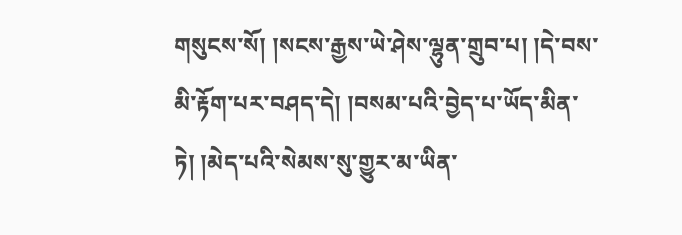གསུངས་སོ། །སངས་རྒྱས་ཡེ་ཤེས་ལྷུན་གྲུབ་པ། །དེ་བས་མི་རྟོག་པར་བཤད་དེ། །བསམ་པའི་བྱེད་པ་ཡོད་མིན་ཏེ། །མེད་པའི་སེམས་སུ་གྱུར་མ་ཡིན་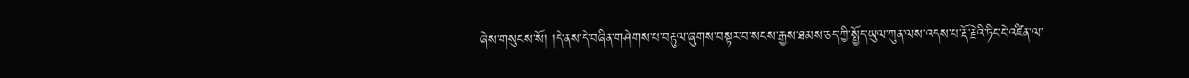ཞེས་གསུངས་སོ། །དེ་ནས་དེ་བཞིན་གཤེགས་པ་བརྟུལ་ཞུགས་བསྟར་བ་སངས་རྒྱས་ཐམས་ཅད་ཀྱི་སྤྱོད་ཡུལ་ཀུན་ལས་འདས་པ་རྡོ་རྗེའི་ཏིང་ངེ་འཛིན་ལ་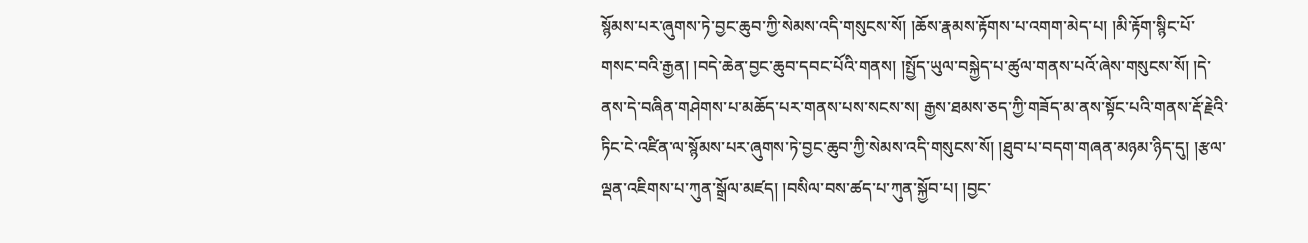སྙོམས་པར་ཞུགས་ཏེ་བྱང་ཆུབ་ཀྱི་སེམས་འདི་གསུངས་སོ། །ཆོས་རྣམས་རྟོགས་པ་འགག་མེད་པ། །མི་རྟོག་སྙིང་པོ་གསང་བའི་རྒྱན། །བདེ་ཆེན་བྱང་ཆུབ་དབང་པོའི་གནས། །སྤྱོད་ཡུལ་བསྐྱེད་པ་ཚུལ་གནས་པའོ་ཞེས་གསུངས་སོ། །དེ་ནས་དེ་བཞིན་གཤེགས་པ་མཆོད་པར་གནས་པས་སངས་ས། རྒྱས་ཐམས་ཅད་ཀྱི་གཟོད་མ་ནས་སྟོང་པའི་གནས་རྡོ་རྗེའི་ཏིང་ངེ་འཛིན་ལ་སྙོམས་པར་ཞུགས་ཏེ་བྱང་ཆུབ་ཀྱི་སེམས་འདི་གསུངས་སོ། །ཐུབ་པ་བདག་གཞན་མཉམ་ཉིད་དུ། །རྩལ་ལྡན་འཇིགས་པ་ཀུན་སྒྲོལ་མཛད། །བསིལ་བས་ཚད་པ་ཀུན་སྐྱོབ་པ། །བྱང་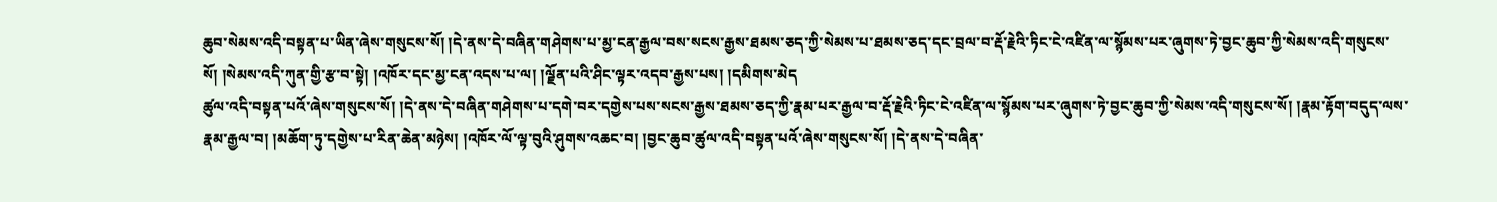ཆུབ་སེམས་འདི་བསྟན་པ་ཡིན་ཞེས་གསུངས་སོ། །དེ་ནས་དེ་བཞིན་གཤེགས་པ་མྱ་ངན་རྒྱལ་བས་སངས་རྒྱས་ཐམས་ཅད་ཀྱི་སེམས་པ་ཐམས་ཅད་དང་བྲལ་བ་རྡོ་རྗེའི་ཏིང་ངེ་འཛིན་ལ་སྙོམས་པར་ཞུགས་ཏེ་བྱང་ཆུབ་ཀྱི་སེམས་འདི་གསུངས་སོ། །སེམས་འདི་ཀུན་གྱི་རྩ་བ་སྟེ། །འཁོར་དང་མྱ་ངན་འདས་པ་ལ། །ལྗོན་པའི་ཤིང་ལྟར་འདབ་རྒྱས་པས། །དམིགས་མེད
ཚུལ་འདི་བསྟན་པའོ་ཞེས་གསུངས་སོ། །དེ་ནས་དེ་བཞིན་གཤེགས་པ་དགེ་བར་དགྱེས་པས་སངས་རྒྱས་ཐམས་ཅད་ཀྱི་རྣམ་པར་རྒྱལ་བ་རྡོ་རྗེའི་ཏིང་ངེ་འཛིན་ལ་སྙོམས་པར་ཞུགས་ཏེ་བྱང་ཆུབ་ཀྱི་སེམས་འདི་གསུངས་སོ། །རྣམ་རྟོག་བདུད་ལས་རྣམ་རྒྱལ་བ། །མཆོག་ཏུ་དགྱེས་པ་རིན་ཆེན་མཉེས། །འཁོར་ལོ་ལྟ་བུའི་ཤུགས་འཆང་བ། །བྱང་ཆུབ་ཚུལ་འདི་བསྟན་པའོ་ཞེས་གསུངས་སོ། །དེ་ནས་དེ་བཞིན་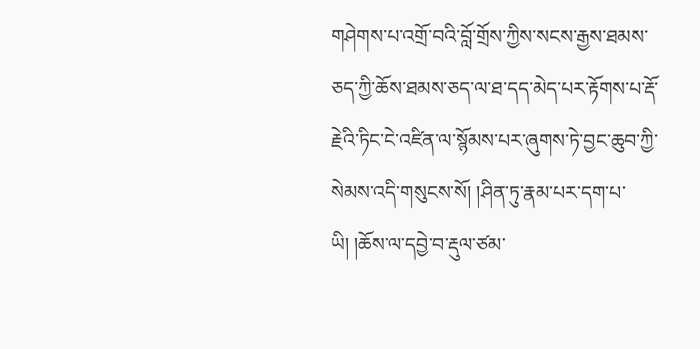གཤེགས་པ་འགྲོ་བའི་བློ་གྲོས་ཀྱིས་སངས་རྒྱས་ཐམས་ཅད་ཀྱི་ཆོས་ཐམས་ཅད་ལ་ཐ་དད་མེད་པར་རྟོགས་པ་རྡོ་རྗེའི་ཏིང་ངེ་འཛིན་ལ་སྙོམས་པར་ཞུགས་ཏེ་བྱང་ཆུབ་ཀྱི་སེམས་འདི་གསུངས་སོ། །ཤིན་ཏུ་རྣམ་པར་དག་པ་ཡི། །ཆོས་ལ་དབྱེ་བ་རྡུལ་ཙམ་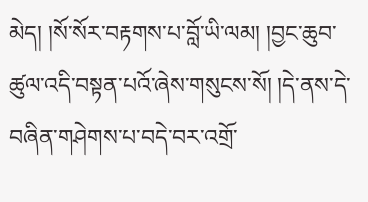མེད། །སོ་སོར་བརྟགས་པ་བློ་ཡི་ལམ། །བྱང་ཆུབ་ཚུལ་འདི་བསྟན་པའོ་ཞེས་གསུངས་སོ། །དེ་ནས་དེ་བཞིན་གཤེགས་པ་བདེ་བར་འགྲོ་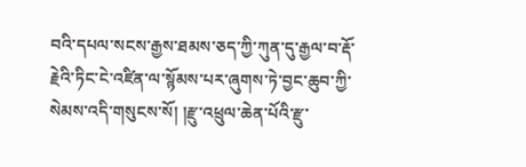བའི་དཔལ་སངས་རྒྱས་ཐམས་ཅད་ཀྱི་ཀུན་དུ་རྒྱལ་བ་རྡོ་རྗེའི་ཏིང་ངེ་འཛིན་ལ་སྙོམས་པར་ཞུགས་ཏེ་བྱང་ཆུབ་ཀྱི་སེམས་འདི་གསུངས་སོ། །རྫུ་འཕྲུལ་ཆེན་པོའི་རྫུ་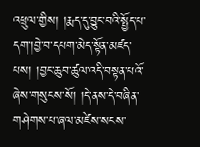འཕྲུལ་གྱིས། །རྨད་དུ་བྱུང་བའི་སྤྱོད་པ་དག་།བྱེ་བ་དཔག་མེད་སྟོན་མཛད་པས། །བྱང་ཆུབ་ཚུལ་འདི་བསྟན་པའོ་ཞེས་གསུངས་སོ། །དེ་ནས་དེ་བཞིན་གཤེགས་པ་ཞལ་མཛེས་སངས་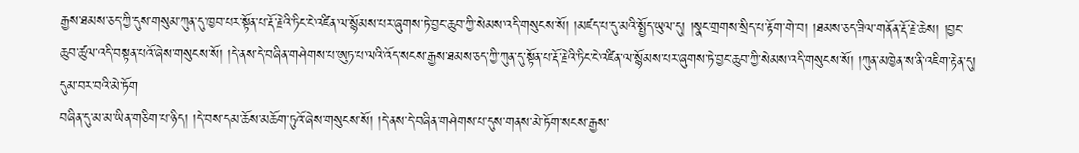རྒྱས་ཐམས་ཅད་ཀྱི་དུས་གསུམ་ཀུན་དུ་ཁྱབ་པར་སྟོན་པ་རྡོ་རྗེའི་ཏིང་ངེ་འཛིན་ལ་སྙོམས་པར་ཞུགས་ཏེ་བྱང་ཆུབ་ཀྱི་སེམས་འདི་གསུངས་སོ། །མཛད་པ་དུ་མའི་སྤྱོད་ཡུལ་དུ། །སྣང་གྲགས་སྲིད་པ་རྟོག་གེ་བ། །ཐམས་ཅད་ཟིལ་གནོན་རྡོ་རྗེ་ཆེས། །བྱང་ཆུབ་ཚུལ་འདི་བསྟན་པའོ་ཞེས་གསུངས་སོ། །དེ་ནས་དེ་བཞིན་གཤེགས་པ་ཨུཏ་པ་ལའི་འོད་སངས་རྒྱས་ཐམས་ཅད་ཀྱི་ཀུན་དུ་སྟོན་པ་རྡོ་རྗེའི་ཏིང་ངེ་འཛིན་ལ་སྙོམས་པར་ཞུགས་ཏེ་བྱང་ཆུབ་ཀྱི་སེམས་འདི་གསུངས་སོ། །ཀུན་མཁྱེན་ས་ནི་འཇིག་རྟེན་དུ། དུམ་བར་བའི་མེ་ཏོག
བཞིན་དུ་མ་མ་ཡིན་གཅིག་པ་ཉིད། །དེ་བས་དམ་ཆོས་མཆོག་ཏུའོ་ཞེས་གསུངས་སོ། །དེ་ནས་དེ་བཞིན་གཤེགས་པ་དུས་གནས་མེ་ཏོག་སངས་རྒྱས་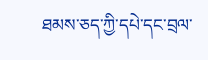ཐམས་ཅད་ཀྱི་དཔེ་དང་བྲལ་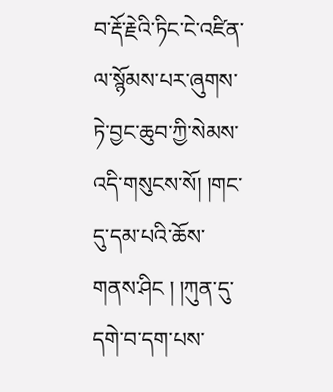བ་རྡོ་རྗེའི་ཏིང་ངེ་འཛིན་ལ་སྙོམས་པར་ཞུགས་ཏེ་བྱང་ཆུབ་ཀྱི་སེམས་འདི་གསུངས་སོ། །གང་དུ་དམ་པའི་ཆོས་གནས་ཤིང ། །ཀུན་དུ་དགེ་བ་དག་པས་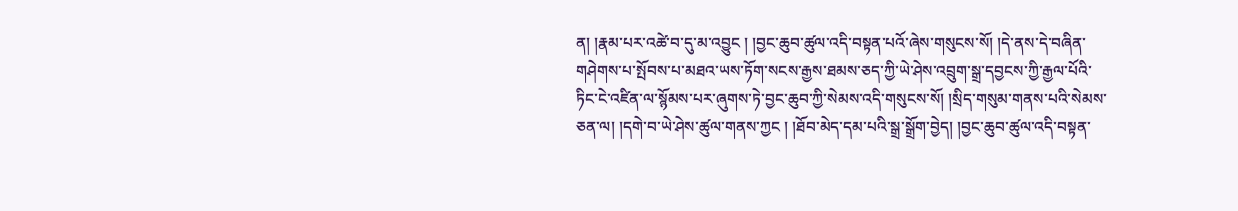ན། །རྣམ་པར་འཚེ་བ་དུ་མ་འབྱུང ། །བྱང་ཆུབ་ཚུལ་འདི་བསྟན་པའོ་ཞེས་གསུངས་སོ། །དེ་ནས་དེ་བཞིན་གཤེགས་པ་སྤོབས་པ་མཐའ་ཡས་ཏོག་སངས་རྒྱས་ཐམས་ཅད་ཀྱི་ཡེ་ཤེས་འབྲུག་སྒྲ་དབྱངས་ཀྱི་རྒྱལ་པོའི་ཏིང་ངེ་འཛིན་ལ་སྙོམས་པར་ཞུགས་ཏེ་བྱང་ཆུབ་ཀྱི་སེམས་འདི་གསུངས་སོ། །སྲིད་གསུམ་གནས་པའི་སེམས་ཅན་ལ། །དགེ་བ་ཡེ་ཤེས་ཚུལ་གནས་ཀྱང ། །ཐོབ་མེད་དམ་པའི་སྒྲ་སྒྲོག་བྱེད། །བྱང་ཆུབ་ཚུལ་འདི་བསྟན་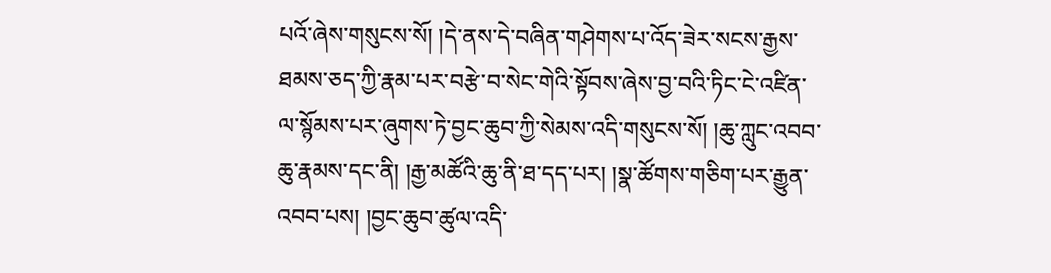པའོ་ཞེས་གསུངས་སོ། །དེ་ནས་དེ་བཞིན་གཤེགས་པ་འོད་ཟེར་སངས་རྒྱས་ཐམས་ཅད་ཀྱི་རྣམ་པར་བརྩེ་བ་སེང་གེའི་སྟོབས་ཞེས་བྱ་བའི་ཏིང་ངེ་འཛིན་ལ་སྙོམས་པར་ཞུགས་ཏེ་བྱང་ཆུབ་ཀྱི་སེམས་འདི་གསུངས་སོ། །ཆུ་ཀླུང་འབབ་ཆུ་རྣམས་དང་ནི། །རྒྱ་མཚོའི་ཆུ་ནི་ཐ་དད་པར། །སྣ་ཚོགས་གཅིག་པར་རྒྱུན་འབབ་པས། །བྱང་ཆུབ་ཚུལ་འདི་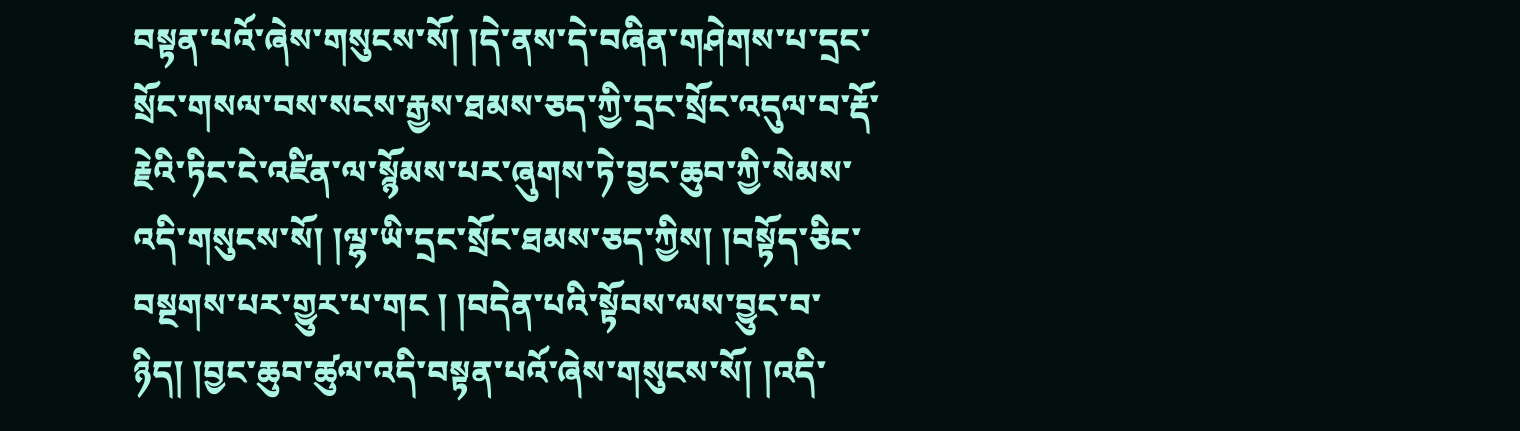བསྟན་པའོ་ཞེས་གསུངས་སོ། །དེ་ནས་དེ་བཞིན་གཤེགས་པ་དྲང་སྲོང་གསལ་བས་སངས་རྒྱས་ཐམས་ཅད་ཀྱི་དྲང་སྲོང་འདུལ་བ་རྡོ་རྗེའི་ཏིང་ངེ་འཛིན་ལ་སྙོམས་པར་ཞུགས་ཏེ་བྱང་ཆུབ་ཀྱི་སེམས་འདི་གསུངས་སོ། །ལྷ་ཡི་དྲང་སྲོང་ཐམས་ཅད་ཀྱིས། །བསྟོད་ཅིང་བསྔགས་པར་གྱུར་པ་གང ། །བདེན་པའི་སྟོབས་ལས་བྱུང་བ་ཉིད། །བྱང་ཆུབ་ཚུལ་འདི་བསྟན་པའོ་ཞེས་གསུངས་སོ། །འདི་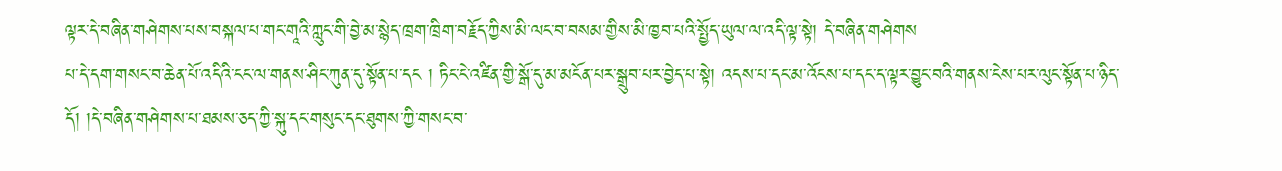ལྟར་དེ་བཞིན་གཤེགས་པས་བསྐལ་པ་གང་གཱའི་ཀླུང་གི་བྱེ་མ་སྙེད་ཁྲག་ཁྲིག་བརྗོད་ཀྱིས་མི་ལང་བ་བསམ་གྱིས་མི་ཁྱབ་པའི་སྤྱོད་ཡུལ་ལ་འདི་ལྟ་སྟེ། དེ་བཞིན་གཤེགས
པ་དེ་དག་གསང་བ་ཆེན་པོ་འདིའི་ངང་ལ་གནས་ཤིང་ཀུན་དུ་སྟོན་པ་དང ། ཏིང་ངེ་འཛིན་གྱི་སྒོ་དུ་མ་མངོན་པར་སྒྲུབ་པར་བྱེད་པ་སྟེ། འདས་པ་དང་མ་འོངས་པ་དང་ད་ལྟར་བྱུང་བའི་གནས་ངེས་པར་ལུང་སྟོན་པ་ཉིད་དོ། །དེ་བཞིན་གཤེགས་པ་ཐམས་ཅད་ཀྱི་སྐུ་དང་གསུང་དང་ཐུགས་ཀྱི་གསང་བ་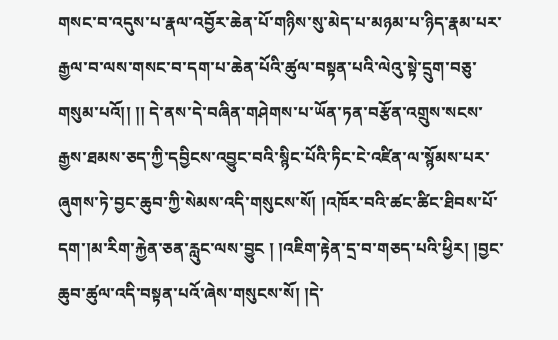གསང་བ་འདུས་པ་རྣལ་འབྱོར་ཆེན་པོ་གཉིས་སུ་མེད་པ་མཉམ་པ་ཉིད་རྣམ་པར་རྒྱལ་བ་ལས་གསང་བ་དག་པ་ཆེན་པོའི་ཚུལ་བསྟན་པའི་ལེའུ་སྟེ་དྲུག་བཅུ་གསུམ་པའོ།། །། དེ་ནས་དེ་བཞིན་གཤེགས་པ་ཡོན་ཏན་བརྩོན་འགྲུས་སངས་རྒྱས་ཐམས་ཅད་ཀྱི་དབྱིངས་འབྱུང་བའི་སྙིང་པོའི་ཏིང་ངེ་འཛིན་ལ་སྙོམས་པར་ཞུགས་ཏེ་བྱང་ཆུབ་ཀྱི་སེམས་འདི་གསུངས་སོ། །འཁོར་བའི་ཚང་ཚིང་ཐིབས་པོ་དག་།མ་རིག་རྐྱེན་ཅན་རླུང་ལས་བྱུང ། །འཇིག་རྟེན་དྲ་བ་གཅད་པའི་ཕྱིར། །བྱང་ཆུབ་ཚུལ་འདི་བསྟན་པའོ་ཞེས་གསུངས་སོ། །དེ་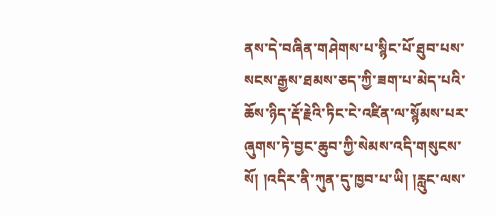ནས་དེ་བཞིན་གཤེགས་པ་སྙིང་པོ་ཐུབ་པས་སངས་རྒྱས་ཐམས་ཅད་ཀྱི་ཟག་པ་མེད་པའི་ཆོས་ཉིད་རྡོ་རྗེའི་ཏིང་ངེ་འཛིན་ལ་སྙོམས་པར་ཞུགས་ཏེ་བྱང་ཆུབ་ཀྱི་སེམས་འདི་གསུངས་སོ། །འདིར་ནི་ཀུན་དུ་ཁྱབ་པ་ཡི། །རླུང་ལས་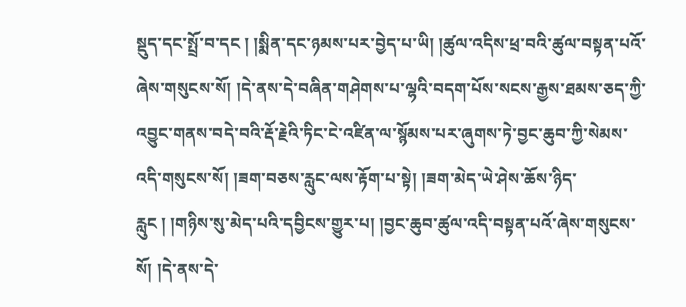སྡུད་དང་སྤྲོ་བ་དང ། །སྨིན་དང་ཉམས་པར་བྱེད་པ་ཡི། །ཚུལ་འདིས་ཕྲ་བའི་ཚུལ་བསྟན་པའོ་ཞེས་གསུངས་སོ། །དེ་ནས་དེ་བཞིན་གཤེགས་པ་ལྷའི་བདག་པོས་སངས་རྒྱས་ཐམས་ཅད་ཀྱི་འབྱུང་གནས་བདེ་བའི་རྡོ་རྗེའི་ཏིང་ངེ་འཛིན་ལ་སྙོམས་པར་ཞུགས་ཏེ་བྱང་ཆུབ་ཀྱི་སེམས་འདི་གསུངས་སོ། །ཟག་བཅས་རླུང་ལས་རྟོག་པ་སྟེ། །ཟག་མེད་ཡེ་ཤེས་ཆོས་ཉིད་རླུང ། །གཉིས་སུ་མེད་པའི་དབྱིངས་གྱུར་པ། །བྱང་ཆུབ་ཚུལ་འདི་བསྟན་པའོ་ཞེས་གསུངས་སོ། །དེ་ནས་དེ་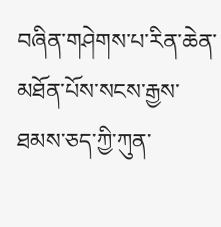བཞིན་གཤེགས་པ་རིན་ཆེན་མཐོན་པོས་སངས་རྒྱས་ཐམས་ཅད་ཀྱི་ཀུན་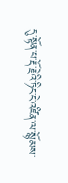དུ་སྟོན་པ་རྡོ་རྗེའི་ཏིང་ངེ་འཛིན་ལ་སྙོམས་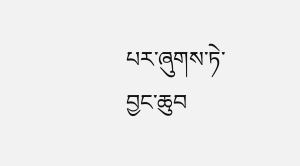པར་ཞུགས་ཏེ་བྱང་ཆུབ